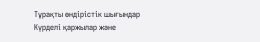Тұрақты өндірістік шығындар
Күрделі қаржылар және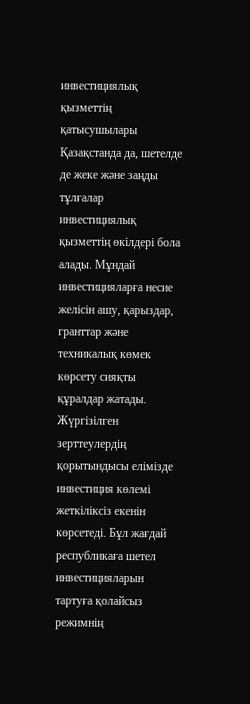инвестициялық қызметтің қатысушылары
Қазақстанда да, шетелде де жеке және заңды тұлғалар инвестициялық қызметтің өкілдері бола алады. Мұндай инвестицияларға несие желісін ашу, қарыздар, гранттар және техникалық көмек көрсету сияқты құралдар жатады.
Жүргізілген зерттеулердің қорытындысы елімізде инвестиция көлемі жеткіліксіз екенін көрсетеді. Бұл жағдай республикаға шетел инвестицияларын тартуға қолайсыз режимнің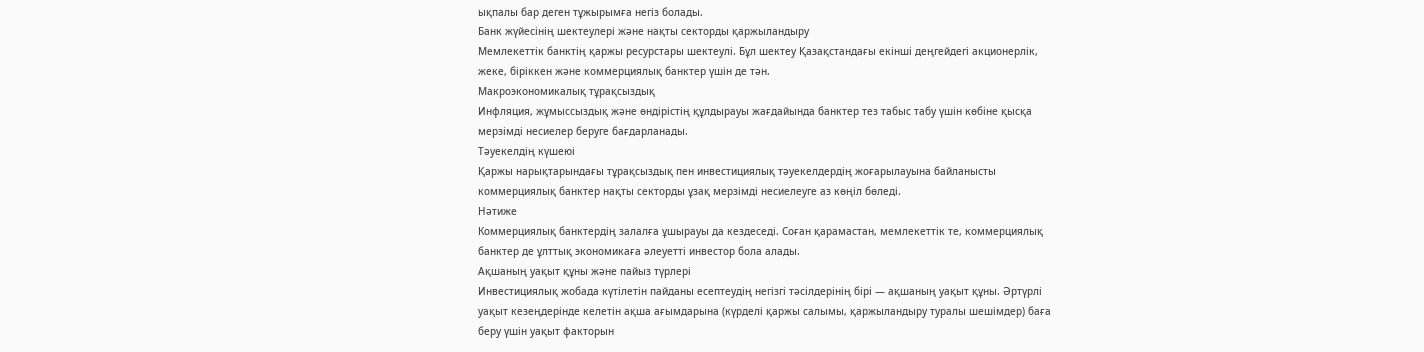ықпалы бар деген тұжырымға негіз болады.
Банк жүйесінің шектеулері және нақты секторды қаржыландыру
Мемлекеттік банктің қаржы ресурстары шектеулі. Бұл шектеу Қазақстандағы екінші деңгейдегі акционерлік, жеке, біріккен және коммерциялық банктер үшін де тән.
Макроэкономикалық тұрақсыздық
Инфляция, жұмыссыздық және өндірістің құлдырауы жағдайында банктер тез табыс табу үшін көбіне қысқа мерзімді несиелер беруге бағдарланады.
Тәуекелдің күшеюі
Қаржы нарықтарындағы тұрақсыздық пен инвестициялық тәуекелдердің жоғарылауына байланысты коммерциялық банктер нақты секторды ұзақ мерзімді несиелеуге аз көңіл бөледі.
Нәтиже
Коммерциялық банктердің залалға ұшырауы да кездеседі. Соған қарамастан, мемлекеттік те, коммерциялық банктер де ұлттық экономикаға әлеуетті инвестор бола алады.
Ақшаның уақыт құны және пайыз түрлері
Инвестициялық жобада күтілетін пайданы есептеудің негізгі тәсілдерінің бірі — ақшаның уақыт құны. Әртүрлі уақыт кезеңдерінде келетін ақша ағымдарына (күрделі қаржы салымы, қаржыландыру туралы шешімдер) баға беру үшін уақыт факторын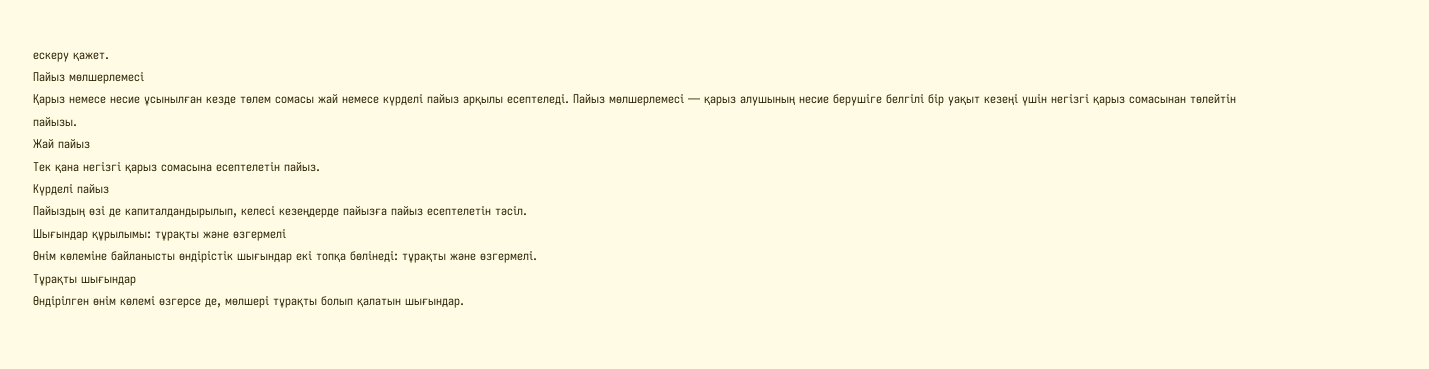ескеру қажет.
Пайыз мөлшерлемесі
Қарыз немесе несие ұсынылған кезде төлем сомасы жай немесе күрделі пайыз арқылы есептеледі. Пайыз мөлшерлемесі — қарыз алушының несие берушіге белгілі бір уақыт кезеңі үшін негізгі қарыз сомасынан төлейтін пайызы.
Жай пайыз
Тек қана негізгі қарыз сомасына есептелетін пайыз.
Күрделі пайыз
Пайыздың өзі де капиталдандырылып, келесі кезеңдерде пайызға пайыз есептелетін тәсіл.
Шығындар құрылымы: тұрақты және өзгермелі
Өнім көлеміне байланысты өндірістік шығындар екі топқа бөлінеді: тұрақты және өзгермелі.
Тұрақты шығындар
Өндірілген өнім көлемі өзгерсе де, мөлшері тұрақты болып қалатын шығындар.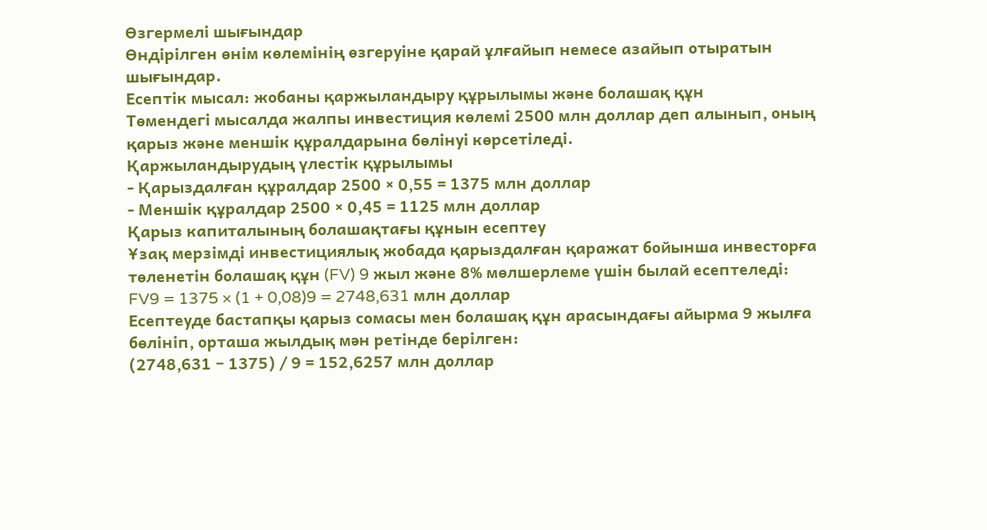Өзгермелі шығындар
Өндірілген өнім көлемінің өзгеруіне қарай ұлғайып немесе азайып отыратын шығындар.
Есептік мысал: жобаны қаржыландыру құрылымы және болашақ құн
Төмендегі мысалда жалпы инвестиция көлемі 2500 млн доллар деп алынып, оның қарыз және меншік құралдарына бөлінуі көрсетіледі.
Қаржыландырудың үлестік құрылымы
- Қарыздалған құралдар 2500 × 0,55 = 1375 млн доллар
- Меншік құралдар 2500 × 0,45 = 1125 млн доллар
Қарыз капиталының болашақтағы құнын есептеу
Ұзақ мерзімді инвестициялық жобада қарыздалған қаражат бойынша инвесторға төленетін болашақ құн (FV) 9 жыл және 8% мөлшерлеме үшін былай есептеледі:
FV9 = 1375 × (1 + 0,08)9 = 2748,631 млн доллар
Есептеуде бастапқы қарыз сомасы мен болашақ құн арасындағы айырма 9 жылға бөлініп, орташа жылдық мән ретінде берілген:
(2748,631 − 1375) / 9 = 152,6257 млн доллар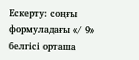Ескерту: соңғы формуладағы «/ 9» белгісі орташа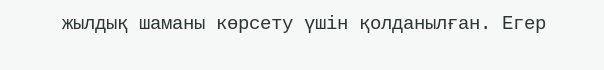жылдық шаманы көрсету үшін қолданылған. Егер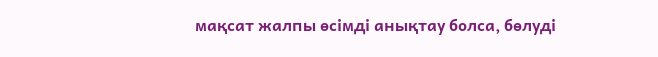мақсат жалпы өсімді анықтау болса, бөлуді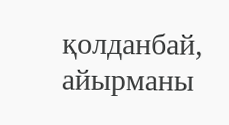қолданбай, айырманы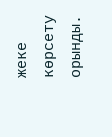жеке көрсету орынды.